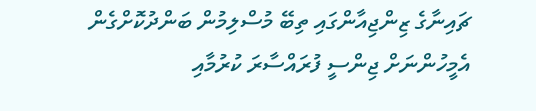ޗައިނާގެ ޒިންޖިއާންގައި ތިބޭ މުސްލިމުން ބަންދުކޮށްގެން އެމީހުންނަށް ޖިންސީ ފުރައްސާރަ ކުރުމާއި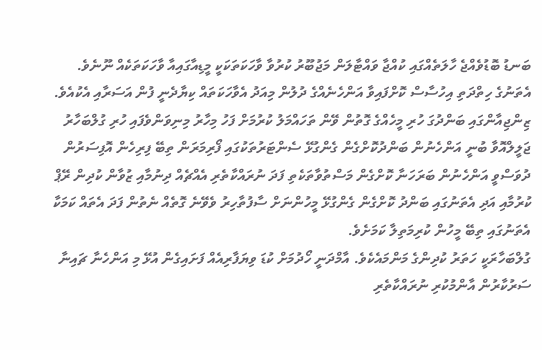ބަނޑު ބޮޑުވެއްޖެ ހާލަތެއްގައި ކުއްޖާ ވައްޓާލަން މަޖުބޫރު ކުރުވާ ވާހަކަތަކަކީ މީޑިއާގައިއާ ވާހަކަތަކެއް ނޫނެވެ. އެތަނުގެ ހިތްދަތި އިހުސާސް ކޮށްފައިވާ އަންހެނެއްގެ ދުލުން މިއަދު އެވާހަކަތައް ކިޔާދެނީ ފުން އަސަރާއި އެކުއެވެ.
ޒިންޖިއާންގައި ބަންދުގަ ހުރި މީހެއްގެ ގޮތުން ވޭން ތަހައްމަލު ކުރުމަށް ފަހު މިހާރު މިނިވަންވެފައި ހުރި ގުލްބަހާރު ޖަލީލްއޮވާ ބުނީ އަންހެނުން ބަންދުކޮށްގެން ގެންގުޅޭ ސެންޓަރުތަކުގައި ފޯރިމަރަން ތިބޭ ފިރިހެން އޮފިސަރުން ދުވަސްވީ އަންހެނުން ބަރަހަނާ ކޮށްގެން މަސްތުވާތަކެތި ފަދަ ނުރައްކާތެރި އެއްޗެއް ދިނުމާއި ޒުވާން ކުދިން ރޭޕް ކުރުމާއި އަދި އެތަނުގައި ބަންދު ކޮށްގެން ގެންގުޅޭ މީހުންނަށް ސާފުތާހިރު ވެވޭނެ ގޮތެއް ނެތުން ފަދަ އެތައް ކަމަކާ އެތަނުގައި ތިބޭ މީހުން ކުރިމަތިލާ ކަމަށެވެ.
ގުލްބަހާރަކީ ހަތަރު ކުދިންގެ މަންމައެކެވެ. އާމްދަނީ ހޯދުމަށް ކުޑަ ވިޔަފާރިއެއް ފަށައިގެން އުޅޭ މި އަންހެނާ ޗައިނާ ސަރުކާރުން އާންމުކުރި ނުރައްކާތެރި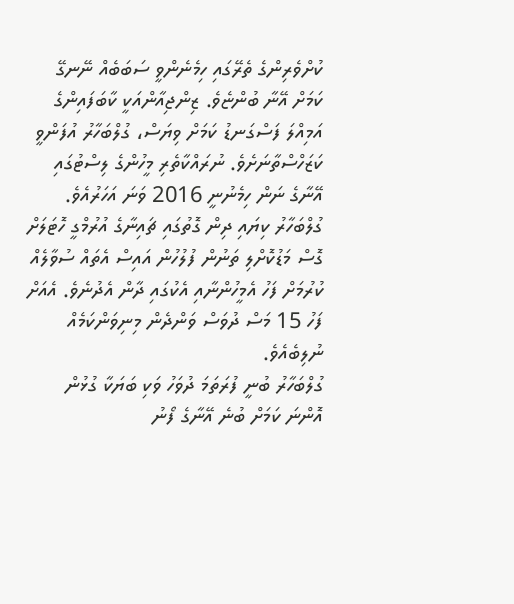ކުށްވެރިންގެ ތެރޭގައި ހިމެނެންވީ ސަބަބެއް ނޭނގޭ ކަމަށް އޭނާ ބުންޏެވެ. ޒިންޖިއާންއަކީ ކާބަފައިންގެ އަމިއްލަ ފަސްގަނޑު ކަމަށް ވިޔަސް، ގުލްބަހާރު އުފަންވީ ކަޒަހްސްތާނަށެވެ. ނުރައްކާތެރި މީހުންގެ ލިސްޓުގައި އޭނާގެ ނަން ހިމެނުނީ 2016 ވަނަ އަހަރުއެވެ.
ގުލްބަހާރު ކިޔައި ދިން ގޮތުގައި ޗައިނާގެ އުރުމްގީ ހޮޓަލަށް ގޮސް މަޑުކޮށްލި ތަނުން ފުލުހުން އައިސް އެތައް ސުވާލެއް ކުރުމަށް ފަހު އެމީހުންނާއި އެކުގައި ދާން އެދުނެވެ. އެއަށް ފަހު 15 މަސް ދުވަސް ވަންދެން މިނިވަންކަމެއް ނުލިބެއެވެ.
ގުލްބަހާރު ބުނީ ފުރަތަމަ ދުވަހު ވަކި ބަޔަކާ ގުޅުން އޮންނަ ކަމަށް ބުނެ އޭނާގެ ފޯނު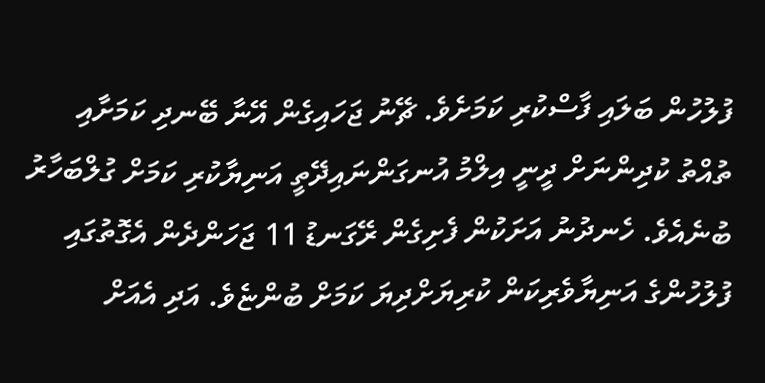ފުލުހުން ބަލައި ފާސްކުރި ކަމަށެވެ. ޗޭނު ޖަހައިގެން އޭނާ ބޭނދި ކަމަށާއި ތުއްތު ކުދިންނަށް ދީނީ އިލްމު އުނގަންނައިދޭތީ އަނިޔާކުރި ކަމަށް ގުލްބަހާރު ބުނެއެވެ. ހެނދުނު އަށަކުން ފެށިގެން ރޭގަނޑު 11 ޖަހަންދެން އެގޮތުގައި ފުލުހުންގެ އަނިޔާވެރިކަން ކުރިޔަށްދިޔަ ކަމަށް ބުންޏެވެ. އަދި އެއަށް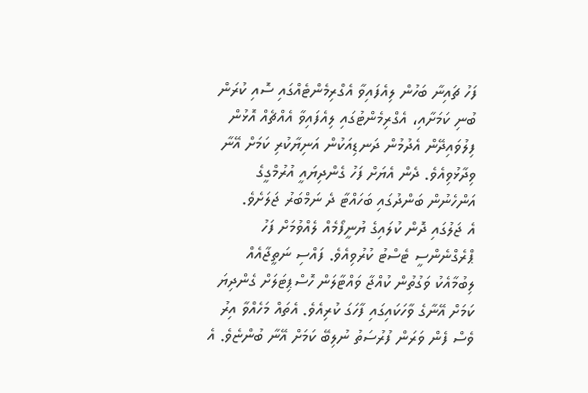ފަހު ޗައިނާ ބަހުން ލިއެފައިވާ އެގްރިމެންޓެއްގައި ސޮއި ކުރަން ބުނި ކަމަށާއި، އެގްރިމެންޓުގައި ލިއެފައިވާ އެއްޗެއް އޮޅުން ފިލުވައިދޭން އެދުމުން ދަނޑިއަކުން އަނިޔާކުރި ކަމަށް އޭނާ ވިދާޅުވިއެވެ. ދެން އެޔަށް ފަހު ގެންދިޔައީ އުރުމްގީގެ އަންހެނުން ބަންދުގައި ބަހައްޓާ ދެ ނަމްބަރު ޖަލަށެވެ.
އެ ޖަލުގައި ދޮން ކުލައިގެ ޔުނީފޯމެއް ލެއްވުމަށް ފަހު ޕްރެގްނެންސީ ޓެސްޓު ކުރުވިއެވެ. ފައްސި ނަތީޖާއެއް ލިބުމާއެކު ވަގުތުން ކުއްޖާ ވައްޓާލަން ހޮސްޕިޓަލަށް ގެންދިޔަ ކަމަށް އޭނާގެ ވާހަކައިގައި ފާހަގަ ކުރިއެވެ. އެތައް މަހެއްވާ އިރު ވެސް ފެން ވަރަން ފުރުސަތު ނުލިބޭ ކަމަށް އޭނާ ބުންޏެވެ. އެ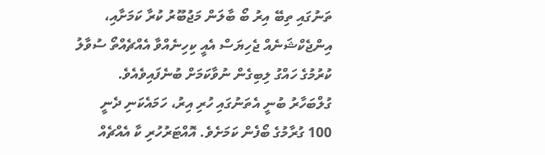ތަނުގައި ތިބޭ އިރު ބޯ ބާލަން މަޖުބޫރު ކުރާ ކަމަށާއި، އިންޖެކްޝަނެއް ޖެހިޔަސް އެއީ ކިހިނެއްވާ އެއްޗެއްތޯ ސުވާލު ކުރުމުގެ ހައްގު ލިބިގެން ނުވާކަމަށް ބުނެފައިވެއެވެ.
ގުލްބަހާރު ބުނީ އެތަނުގައި ހުރި އިރު، ހަމައެކަނި ދެނީ 100 ގުރާމުގެ ބޯފެން ކަމަށެވެ. އޮއްޓަރުހުރި ކާ އެއްޗެއް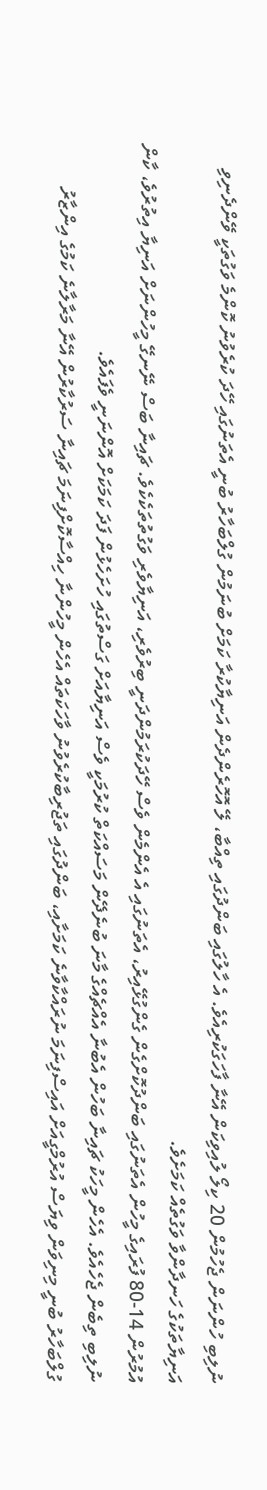ނުލިބި ހުންނަން ޖެހުމުން 20 ކިލޯ ލުއިވިކަން އޭނާ ފާހަގަކުރިއެވެ. އެ ހާލުގައި ބަންދުގައި ތިއްބާ، ލޭ އޮހޮރެންދެން އަނިޔާކުރާ ކަމަށް ބުނަމުން ގުލްބަހާރު ބުނީ އެތަނުގައި ހޭދަ ކުރެވުނު ކޮންމެ ވަގުތަކީ ވޭންދެނިވި އަނިޔާތަކުގެ ހަނދާންވާ ވަގުތެއް ކަމަށެވެ.
އުމުރުން 14-80 ފުރައިގެ މީހުން އެތަނުގައި ބަންދުކޮށްގެން ގެންގުޅޭއިރު، އެތަނުގައި އެ އެންމެން ވެސް ހޭދަކުރަމުންދަނީ ބިރުވެރި، އަނިޔާވެރި ވަގުތުތަކެކެވެ. ޗައިނާ ބަސް ނޭނގޭ މީހުންނަށް އަނިޔާ އިތުރުވެ، ކާން ނުލިބި ތިބެން ޖެހެއެވެ. އެހެން މީހަކު ޗައިނާ ބަހުން އެބުނާ އެއްޗެއްގެ މާނަ ބުނެދޭން މަސައްކަތް ކުރުމަކީ ވެސް އަނިޔާއަށް ގަސްތުގައި ހުށަހެޅުން ފަދަ ކަމަކަށް އޮންނަނީ ވެފައެވެ.
ގުލްބަހާރު ބުނީ މިނިވަން ވިޔަސް އުރުމްގީއަށް އައިސްފިނަމަ ނުރައްކާވާނެ ކަމަށާއި، ބަންދުގައި ތަޖުރިބާކުރެވުނު ވާހަކަތައް އެހެން މީހުންނާ ހިއްސާކޮށްފިނަމަ ޗައިނާ ސަރުކާރުން އޭނާ މަރާލާނެ ކަމުގެ އިންޒާރު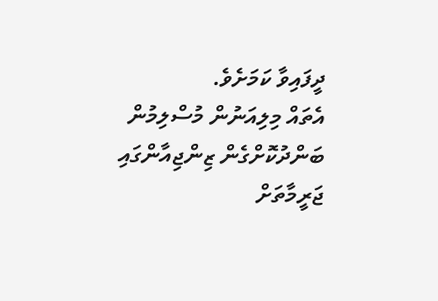ދީފައިވާ ކަމަށެވެ.
އެތައް މިލިއަނުން މުސްލިމުން ބަންދުކޮށްގެން ޒިންޖިއާންގައި ޖަރީމާތަށް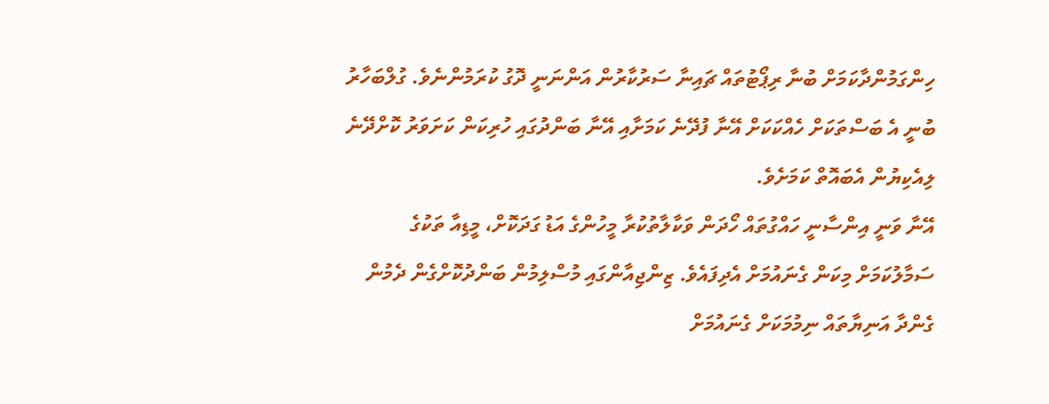ހިންގަމުންދާކަމަށް ބުނާ ރިޕޯޓުތައް ޗައިނާ ސަރުކާރުން އަންނަނީ ދޮގު ކުރަމުންނެވެ. ގުލްބަހާރު ބުނީ އެ ބަސްތަކަށް ހެއްކަކަށް އޭނާ ފުދޭނެ ކަމަށާއި އޭނާ ބަންދުގައި ހުރިކަން ކަށަވަރު ކޮށްދޭނެ ލިއެކިޔުން އެބައޮތް ކަމަށެވެ.
އޭނާ ވަނީ އިންސާނީ ހައްގުތައް ހޯދަން ވަކާލާތުކުރާ މީހުންގެ އަޑު ގަދަކޮށް، މީޑިއާ ތަކުގެ ސަމާލުކަމަށް މިކަން ގެނައުމަށް އެދިފައެވެ. ޒިންޖިއާންގައި މުސްލިމުން ބަންދުކޮށްގެން ދެމުން ގެންދާ އަނިޔާތައް ނިމުމަކަށް ގެނައުމަށް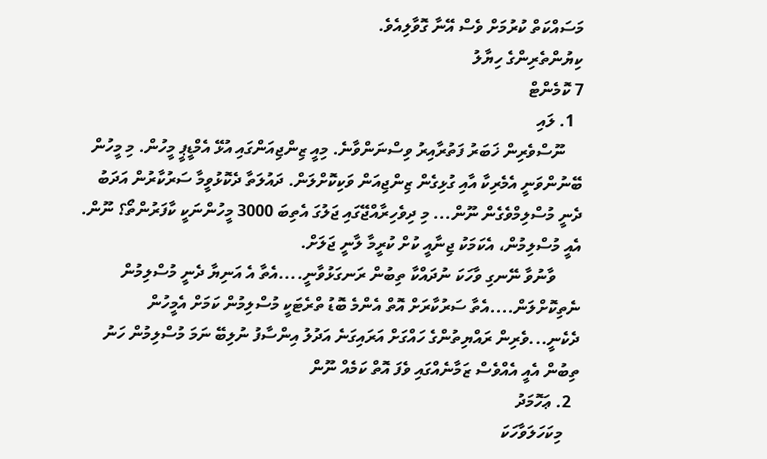މަސައްކަތް ކުރުމަށް ވެސް އޭނާ ގޮވާލިއެވެ.
ކިޔުންތެރިންގެ ހިޔާލު
7 ކޮމެންޓް
  1. ލައި
    ނޫސްވެރިން ޚަބަރު ފަތުރާއިރު ވިސްނަންވާނެ. މިއީ ޒިންޖިއަންގައި އުޅޭ އެމްޑީޕީ މީހުން. މި މީހުން ބޭނުންވަނީ އެމެރިކާ އާއި ގުޅިގެން ޒިންޖިއަން ވަކިކޮށްލަން. ދައުލަތާ ދެކޮޅުވީމާ ސަރުކާރުން އަދަބު ދެނީ މުސްލިމްވެގެން ނޫން... މި ދިވެހިރާއްޖޭގައި ޖަލުގަ އެތިބަ 3000 މީހުންނަކީ ކާފަރުންތޯ؟ ނޫން. އެއީ މުސްލިމުން، އެކަމަކު ޖިނާއީ ކުށް ކުރީމާ ލާނީ ޖަލަށް.
      ވާނުވާ ނޭނގި ވާހަކަ ނުދައްކާ ތިބުން ރަނގަޅުވާނީ....އެތާ އެ އަނިޔާ ދެނީ މުސްލިމުން ނެތިކޮށްލަން....އެތާ ސަރުކާރަށް އޮތް އެންމެ ބޮޑު ތްރެޓަކީ މުސްލިމުން ކަމަށް އެމީހުން ދެކެނީ...ވެރިން ރައްޔިތުންގެ ހައްގަށް އަރައިގަނެ އަދުލު އިންސާފު ނުލިބޭ ނަމަ މުސްލިމުން ހަނު ތިބުން އެއީ އެއްވެސް ޒަމާނެއްގައި ވެފަ އޮތް ކަމެއް ނޫން
  2. ޢަހޮމަދު
    މިކަހަލަވާހަކަ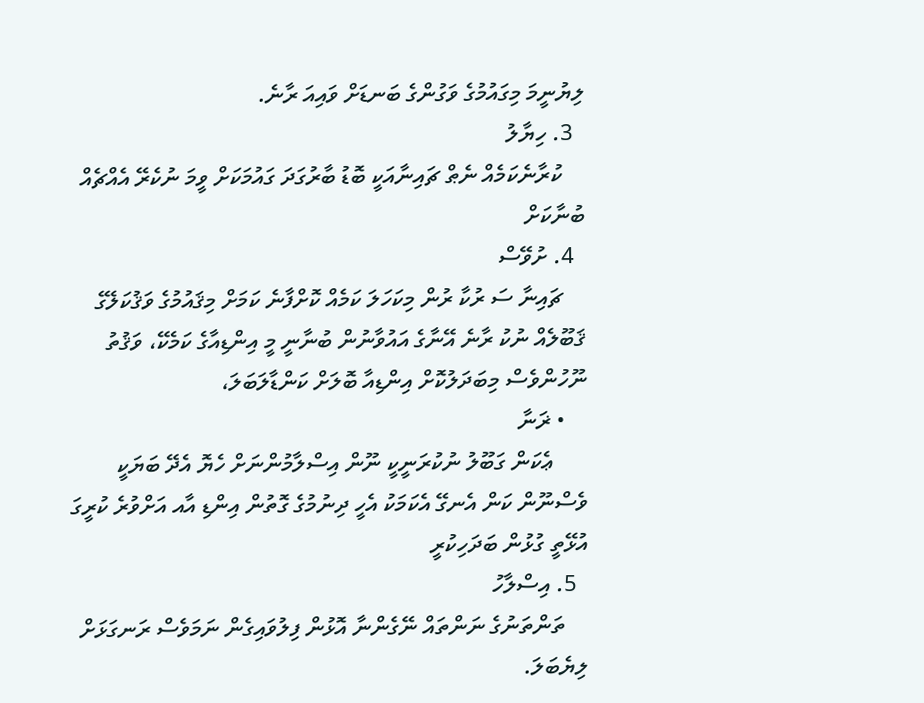ލިޔުނީމަ މިގައުމުގެ ވަގުންގެ ބަނޑަށް ވައިއަ ރާނެ.
  3. ހިޔާލު
    ކުރާނެކަމެއް ނެޠް ޗައިނާއަކީ ބޮޑު ބާރުގަދަ ގައުމަކަށް ވީމަ ނުކެރޭ އެއްޗެއް ބުނާކަށް
  4. ށުވޭސް
    ޗައިނާ ސަ ރުކާ ރުން މިކަހަލަ ކަމެއް ކޮށްފާނެ ކަމަށް މިޤައުމުގެ ވަޤުކަލޭގެ ޤަބޫލެއް ނުކު ރާނެ އޭނާގެ އައުވާނުން ބުނާނީ މީ އިންޑިއާގެ ކަމެކޭ، ވަޤުތު ނޫހުންވެސް މިބަދަލުކޮށް އިންޑިއާ ބޮލަށް ކަންޑާލަބަލަ،
    • ޜަނާ
      ޢެކަން ގަބޫލު ނުކުރަނީކީ ނޫން އިސްލާމުންނަށް ހެޔޮ އެދޭ ބަޔަކީ ވެސްނޫން ކަން އެނގޭ އެކަމަކު އެހީ ދިނުމުގެ ގޮތުން އިންޑި އާއ އަށްވުރެ ކުރީގަ އުޅޭތީ ގުޅުން ބަދަހިކުރީ
  5. އިސްލާހު
    ތަންތަނުގެ ނަންތައް ނޭގެންނާ އޮޅުން ފިލުވައިގެން ނަމަވެސް ރަނގަޅަށް ލިޔެބަލަ.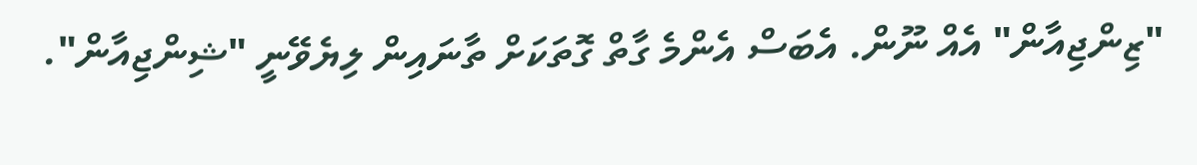"ޒިންޖިއާން" އެއް ނޫން. އެބަސް އެންމެ ގާތް ގޮތަކަށް ތާނައިން ލިޔެވޭނީ "ޝިންޖިއާން".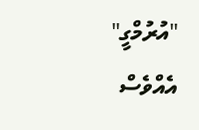"އުރުމްގީ" އެއްވެސް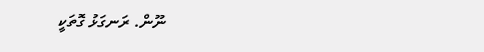ނޫން. ރަނގަޅު ގޮތަކީ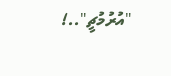"އުރުމުޗީ"..!